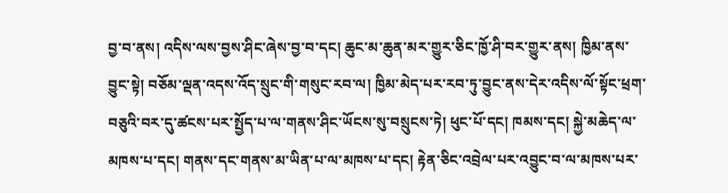བྱ་བ་ནས། འདིས་ལས་བྱས་ཤིང་ཞེས་བྱ་བ་དང། ཆུང་མ་ཆུན་མར་གྱུར་ཅིང་ཁྱོ་ཤི་བར་གྱུར་ནས། ཁྱིམ་ནས་བྱུང་སྟེ། བཅོམ་ལྡན་འདས་འོད་སྲུང་གི་གསུང་རབ་ལ། ཁྱིམ་མེད་པར་རབ་ཏུ་བྱུང་ནས་དེར་འདིས་ལོ་སྟོང་ཕྲག་བཅུའི་བར་དུ་ཚངས་པར་སྤྱོད་པ་ལ་གནས་ཤིང་ཡོངས་སུ་བསྲུངས་ཏེ། ཕུང་པོ་དང། ཁམས་དང། སྐྱེ་མཆེད་ལ་མཁས་པ་དང། གནས་དང་གནས་མ་ཡིན་པ་ལ་མཁས་པ་དང། རྟེན་ཅིང་འབྲེལ་པར་འབྱུང་བ་ལ་མཁས་པར་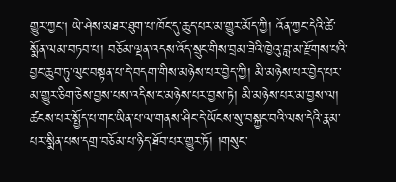གྱུར་ཀྱང། ཡེ་ཤེས་མཐར་ཐུག་པ་ཁོང་དུ་ཆུད་པར་མ་གྱུར་མོད་ཀྱི། འོན་ཀྱང་དེའི་ཚེ་སྨོན་ལམ་བཏབ་པ། བཅོམ་ལྡན་འདས་འོད་སྲུང་གིས་བྲམ་ཟེའི་ཁྱེའུ་བླ་མ་རྫོགས་པའི་བྱང་ཆུབ་ཏུ་ལུང་བསྟན་པ་དེ་བདག་གིས་མཉེས་པར་བྱེད་ཀྱི། མི་མཉེས་པར་བྱེད་པར་མ་གྱུར་ཅིག་ཅེས་བྱས་པས་འདིས་ང་མཉེས་པར་བྱས་ཏེ། མི་མཉེས་པར་མ་བྱས་ལ། ཚངས་པར་སྤྱོད་པ་གང་ཡིན་པ་ལ་གནས་ཤིང་དེ་ཡོངས་སུ་བསྐྱང་བའི་ལས་དེའི་རྣམ་པར་སྨིན་པས་དགྲ་བཅོམ་པ་ཉིད་ཐོབ་པར་གྱུར་ཏོ། །གསུང་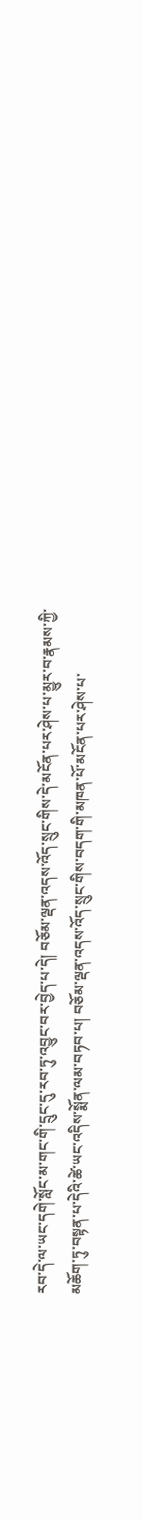རབ་དེ་ལ་ཡང་དགེ་སློང་མ་གང་གི་དྲུང་དུ་རབ་ཏུ་འབྱུང་བར་བྱེད་པ་དེ། བཅོམ་ལྡན་འདས་འོད་སྲུང་གིས་དེ་མངོན་པར་ཤེས་པ་མྱུར་བ་རྣམས་ཀྱི་མཆོག་ཏུ་བསྟན་པ་དེའི་ཚེ་ཡང་འདིས་སྨོན་ལམ་བཏབ་པ། བཅོམ་ལྡན་འདས་འོད་སྲུང་གིས་བདག་གི་མཁན་པོ་མངོན་པར་ཤེས་པ་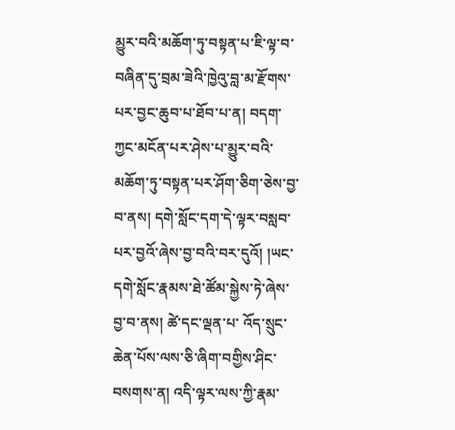མྱུར་བའི་མཆོག་ཏུ་བསྟན་པ་ཇི་ལྟ་བ་བཞིན་དུ་བྲམ་ཟེའི་ཁྱེའུ་བླ་མ་རྫོགས་པར་བྱང་ཆུབ་པ་ཐོབ་པ་ན། བདག་ཀྱང་མངོན་པར་ཤེས་པ་མྱུར་བའི་མཆོག་ཏུ་བསྟན་པར་ཤོག་ཅིག་ཅེས་བྱ་བ་ནས། དགེ་སློང་དག་དེ་ལྟར་བསླབ་པར་བྱའོ་ཞེས་བྱ་བའི་བར་དུའོ། །ཡང་དགེ་སློང་རྣམས་ཐེ་ཚོམ་སྐྱེས་ཏེ་ཞེས་བྱ་བ་ནས། ཚེ་དང་ལྡན་པ་ འོད་སྲུང་ཆེན་པོས་ལས་ཅི་ཞིག་བགྱིས་ཤིང་བསགས་ན། འདི་ལྟར་ལས་ཀྱི་རྣམ་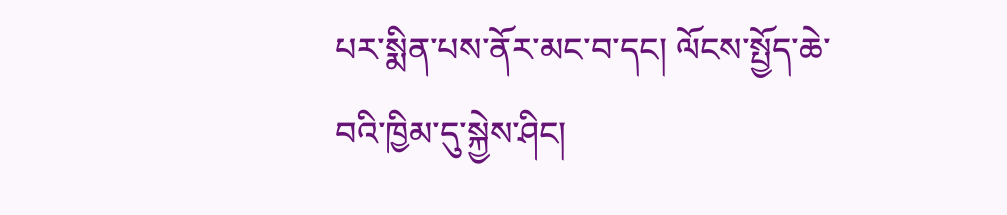པར་སྨིན་པས་ནོར་མང་བ་དང། ལོངས་སྤྱོད་ཆེ་བའི་ཁྱིམ་དུ་སྐྱེས་ཤིང།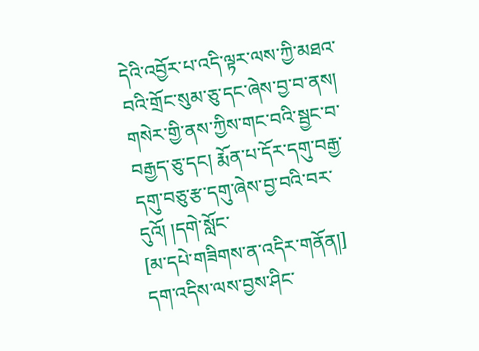དེའི་འབྱོར་པ་འདི་ལྟར་ལས་ཀྱི་མཐའ་བའི་གྲོང་སུམ་ཅུ་དང་ཞེས་བྱ་བ་ནས། གསེར་གྱི་ནས་ཀྱིས་གང་བའི་སྦྱང་བ་བརྒྱད་ཅུ་དང། རྨོན་པ་དོར་དགུ་བརྒྱ་དགུ་བཅུ་རྩ་དགུ་ཞེས་བྱ་བའི་བར་དུའོ། །དགེ་སློང་
[མ་དཔེ་གཟིགས་ན་འདིར་གནོན།]
དག་འདིས་ལས་བྱས་ཤིང་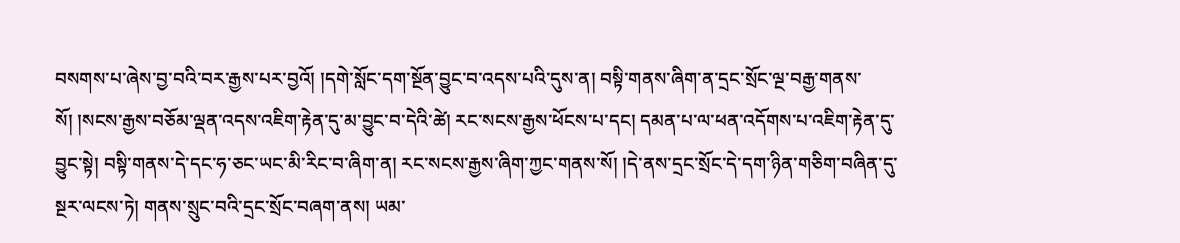བསགས་པ་ཞེས་བྱ་བའི་བར་རྒྱས་པར་བྱའོ། །དགེ་སློང་དག་སྔོན་བྱུང་བ་འདས་པའི་དུས་ན། བསྟི་གནས་ཞིག་ན་དྲང་སྲོང་ལྔ་བརྒྱ་གནས་སོ། །སངས་རྒྱས་བཅོམ་ལྡན་འདས་འཇིག་རྟེན་དུ་མ་བྱུང་བ་དེའི་ཚེ། རང་སངས་རྒྱས་ཕོངས་པ་དང། དམན་པ་ལ་ཕན་འདོགས་པ་འཇིག་རྟེན་དུ་བྱུང་སྟེ། བསྟི་གནས་དེ་དང་ཧ་ཅང་ཡང་མི་རིང་བ་ཞིག་ན། རང་སངས་རྒྱས་ཞིག་ཀྱང་གནས་སོ། །དེ་ནས་དྲང་སྲོང་དེ་དག་ཉིན་གཅིག་བཞིན་དུ་སྔར་ལངས་ཏེ། གནས་སྲུང་བའི་དྲང་སྲོང་བཞག་ནས། ཡམ་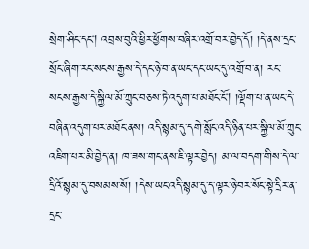སྲེག་ཤིང་དང། འབྲས་བུའི་ཕྱིར་ཕྱོགས་བཞིར་འགྲོ་བར་བྱེད་དོ། །དེ་ནས་དྲང་སྲོང་ཞིག་རང་སངས་རྒྱས་དེ་དང་ཉེ་བ་ན་ཡང་དང་ཡང་དུ་འགྲོ་བ་ན། རང་སངས་རྒྱས་དེ་སྐྱིལ་མོ་ཀྲུང་བཅས་ཏེ་འདུག་པ་མཐོང་ངོ། །ལྡོག་པ་ན་ཡང་དེ་བཞིན་འདུག་པར་མཐོང་ནས། འདི་སྙམ་དུ་དགེ་སློང་འདི་ཉིན་པར་སྐྱིལ་མོ་ཀྲུང་འཇིག་པར་མི་བྱེད་ན། ཁ་ཟས་གང་ནས་ཇི་ལྟར་བྱེད། མ་ལ་བདག་གིས་དེ་ལ་དྲིའོ་སྙམ་དུ་བསམས་སོ། །དེས་ཡང་འདི་སྙམ་དུ་ད་ལྟར་ཉེ་བར་སོང་སྟེ་དྲིར་ན་དྲང་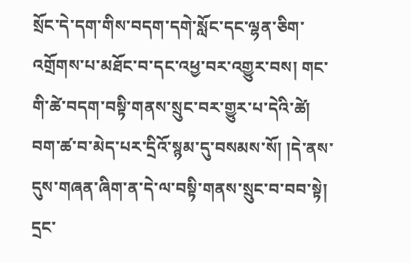སྲོང་དེ་དག་གིས་བདག་དགེ་སློང་དང་ལྷན་ཅིག་འགྲོགས་པ་མཐོང་བ་དང་འཕྱ་བར་འགྱུར་བས། གང་གི་ཚེ་བདག་བསྟི་གནས་སྲུང་བར་གྱུར་པ་དེའི་ཚེ། བག་ཚ་བ་མེད་པར་དྲིའོ་སྙམ་དུ་བསམས་སོ། །དེ་ནས་དུས་གཞན་ཞིག་ན་དེ་ལ་བསྟི་གནས་སྲུང་བ་བབ་སྟེ། དྲང་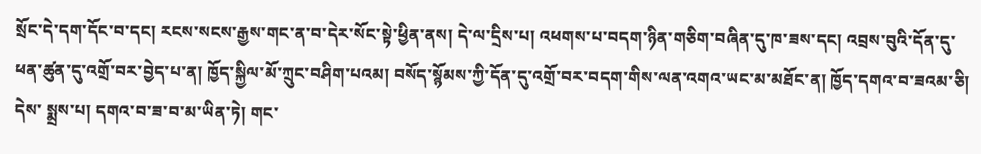སྲོང་དེ་དག་དོང་བ་དང། རངས་སངས་རྒྱས་གང་ན་བ་དེར་སོང་སྟེ་ཕྱིན་ནས། དེ་ལ་དྲིས་པ། འཕགས་པ་བདག་ཉིན་གཅིག་བཞིན་དུ་ཁ་ཟས་དང། འབྲས་བུའི་དོན་དུ་ཕན་ཚུན་དུ་འགྲོ་བར་བྱེད་པ་ན། ཁྱོད་སྐྱིལ་མོ་ཀྲུང་བཤིག་པའམ། བསོད་སྙོམས་ཀྱི་དོན་དུ་འགྲོ་བར་བདག་གིས་ལན་འགའ་ཡང་མ་མཐོང་ན། ཁྱོད་དགའ་བ་ཟའམ་ཅི། དེས་ སྨྲས་པ། དགའ་བ་ཟ་བ་མ་ཡིན་ཏེ། གང་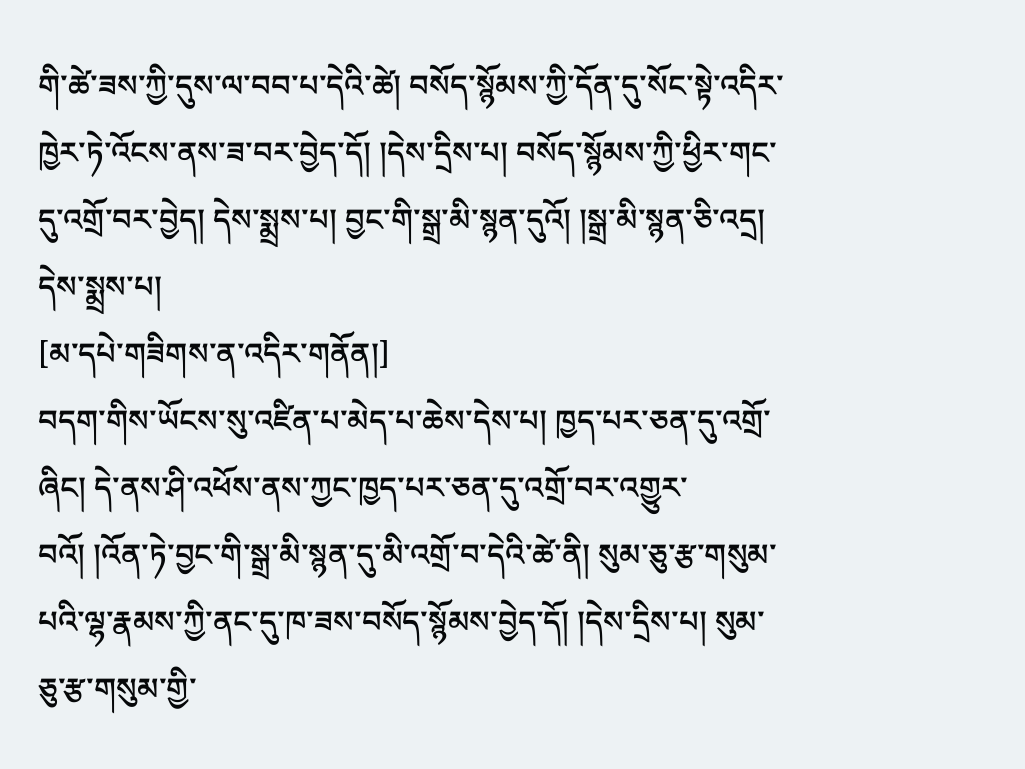གི་ཚེ་ཟས་ཀྱི་དུས་ལ་བབ་པ་དེའི་ཚེ། བསོད་སྙོམས་ཀྱི་དོན་དུ་སོང་སྟེ་འདིར་ཁྱེར་ཏེ་འོངས་ནས་ཟ་བར་བྱེད་དོ། །དེས་དྲིས་པ། བསོད་སྙོམས་ཀྱི་ཕྱིར་གང་དུ་འགྲོ་བར་བྱེད། དེས་སྨྲས་པ། བྱང་གི་སྒྲ་མི་སྙན་དུའོ། །སྒྲ་མི་སྙན་ཅི་འདྲ། དེས་སྨྲས་པ།
[མ་དཔེ་གཟིགས་ན་འདིར་གནོན།]
བདག་གིས་ཡོངས་སུ་འཛིན་པ་མེད་པ་ཆེས་དེས་པ། ཁྱད་པར་ཅན་དུ་འགྲོ་ཞིང། དེ་ནས་ཤི་འཕོས་ནས་ཀྱང་ཁྱད་པར་ཅན་དུ་འགྲོ་བར་འགྱུར་བའོ། །འོན་ཏེ་བྱང་གི་སྒྲ་མི་སྙན་དུ་མི་འགྲོ་བ་དེའི་ཚེ་ནི། སུམ་ཅུ་རྩ་གསུམ་པའི་ལྷ་རྣམས་ཀྱི་ནང་དུ་ཁ་ཟས་བསོད་སྙོམས་བྱེད་དོ། །དེས་དྲིས་པ། སུམ་ཅུ་རྩ་གསུམ་གྱི་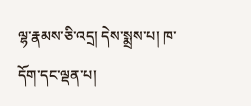ལྷ་རྣམས་ཅི་འདྲ། དེས་སྨྲས་པ། ཁ་དོག་དང་ལྡན་པ།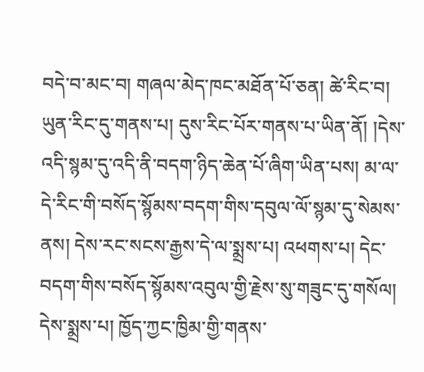བདེ་བ་མང་བ། གཞལ་མེད་ཁང་མཐོན་པོ་ཅན། ཚེ་རིང་བ། ཡུན་རིང་དུ་གནས་པ། དུས་རིང་པོར་གནས་པ་ཡིན་ནོ། །དེས་འདི་སྙམ་དུ་འདི་ནི་བདག་ཉིད་ཆེན་པོ་ཞིག་ཡིན་པས། མ་ལ་དེ་རིང་གི་བསོད་སྙོམས་བདག་གིས་དབུལ་ལོ་སྙམ་དུ་སེམས་ནས། དེས་རང་སངས་རྒྱས་དེ་ལ་སྨྲས་པ། འཕགས་པ། དེང་བདག་གིས་བསོད་སྙོམས་འབུལ་གྱི་རྗེས་སུ་གཟུང་དུ་གསོལ། དེས་སྨྲས་པ། ཁྱོད་ཀྱང་ཁྱིམ་གྱི་གནས་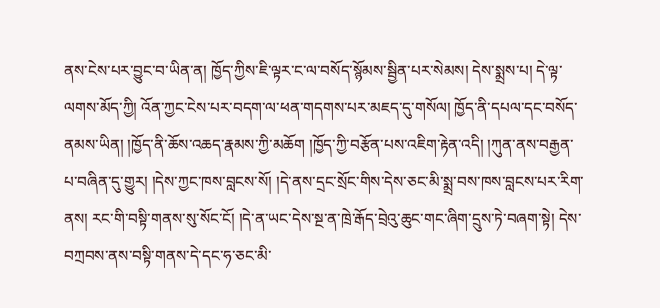ནས་ངེས་པར་བྱུང་བ་ཡིན་ན། ཁྱོད་ཀྱིས་ཇི་ལྟར་ང་ལ་བསོད་སྙོམས་སྦྱིན་པར་སེམས། དེས་སྨྲས་པ། དེ་ལྟ་ལགས་མོད་ཀྱི། འོན་ཀྱང་ངེས་པར་བདག་ལ་ཕན་གདགས་པར་མཇད་དུ་གསོལ། ཁྱོད་ནི་དཔལ་དང་བསོད་ནམས་ཡིན། །ཁྱོད་ནི་ཆོས་འཆད་རྣམས་ཀྱི་མཆོག །ཁྱོད་ཀྱི་བརྩོན་པས་འཇིག་རྟེན་འདི། །ཀུན་ནས་བརྒྱན་པ་བཞིན་དུ་གྱུར། །དེས་ཀྱང་ཁས་བླངས་སོ། །དེ་ནས་དྲང་སྲོང་གིས་དེས་ཅང་མི་སྨྲ་བས་ཁས་བླངས་པར་རིག་ནས། རང་གི་བསྟི་གནས་སུ་སོང་ངོ། །དེ་ན་ཡང་དེས་སྔ་ན་ཁྲེ་རྒོད་བྲེའུ་ཆུང་གང་ཞིག་དྲུས་ཏེ་བཞག་སྟེ། དེས་བཀྲབས་ནས་བསྟི་གནས་དེ་དང་ཧ་ཅང་མི་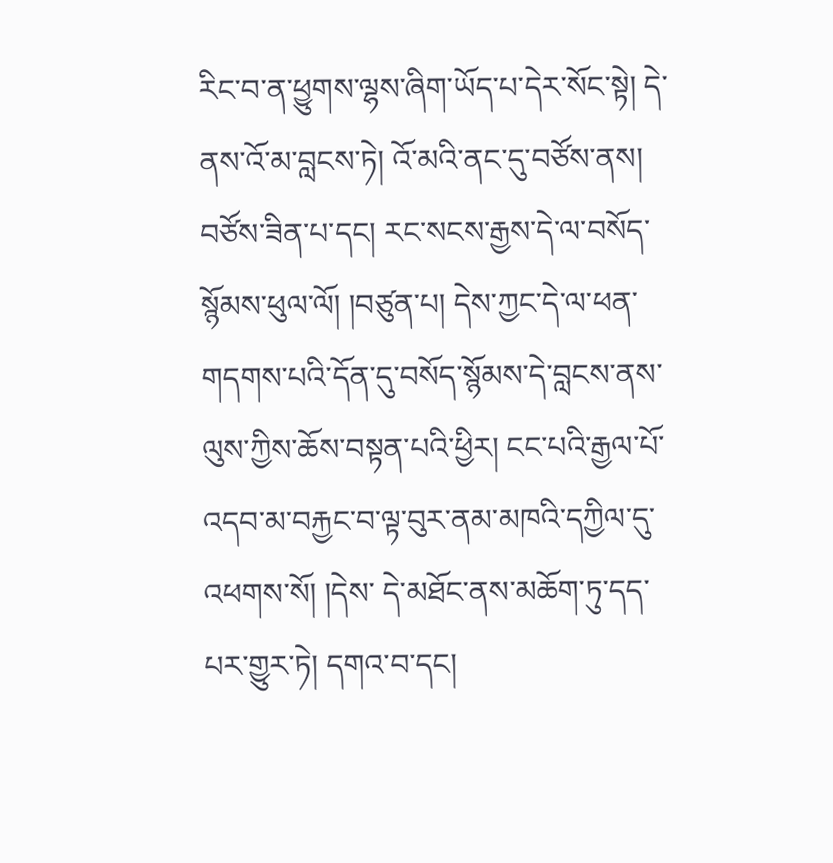རིང་བ་ན་ཕྱུགས་ལྷས་ཞིག་ཡོད་པ་དེར་སོང་སྟེ། དེ་ནས་འོ་མ་བླངས་ཏེ། འོ་མའི་ནང་དུ་བཙོས་ནས། བཙོས་ཟིན་པ་དང། རང་སངས་རྒྱས་དེ་ལ་བསོད་སྙོམས་ཕུལ་ལོ། །བཙུན་པ། དེས་ཀྱང་དེ་ལ་ཕན་གདགས་པའི་དོན་དུ་བསོད་སྙོམས་དེ་བླངས་ནས་ལུས་ཀྱིས་ཆོས་བསྟན་པའི་ཕྱིར། ངང་པའི་རྒྱལ་པོ་འདབ་མ་བརྐྱང་བ་ལྟ་བུར་ནམ་མཁའི་དཀྱིལ་དུ་འཕགས་སོ། །དེས་ དེ་མཐོང་ནས་མཆོག་ཏུ་དད་པར་གྱུར་ཏེ། དགའ་བ་དང།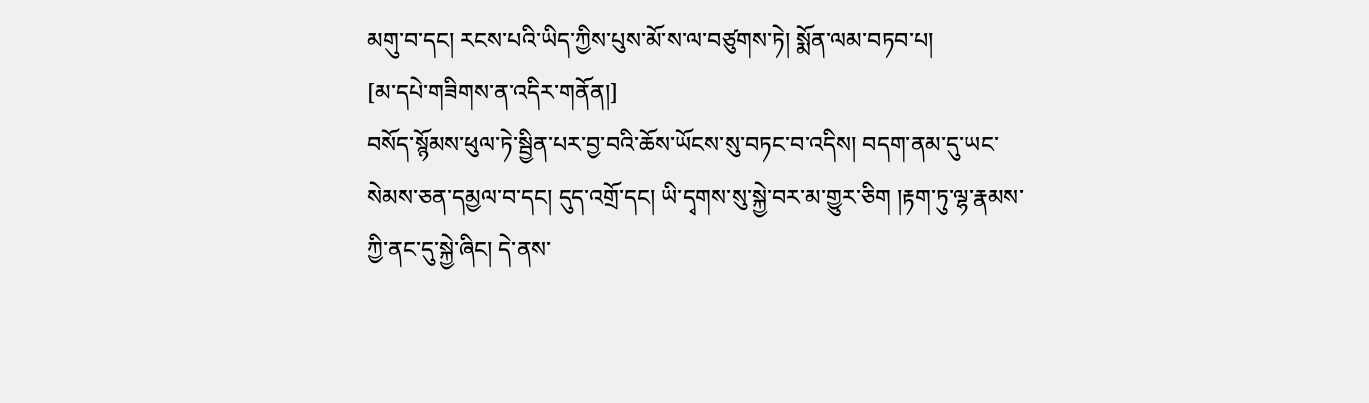མགུ་བ་དང། རངས་པའི་ཡིད་ཀྱིས་པུས་མོ་ས་ལ་བཙུགས་ཏེ། སྨོན་ལམ་བཏབ་པ།
[མ་དཔེ་གཟིགས་ན་འདིར་གནོན།]
བསོད་སྙོམས་ཕུལ་ཏེ་སྦྱིན་པར་བྱ་བའི་ཆོས་ཡོངས་སུ་བཏང་བ་འདིས། བདག་ནམ་དུ་ཡང་སེམས་ཅན་དམྱལ་བ་དང། དུད་འགྲོ་དང། ཡི་དྭགས་སུ་སྐྱེ་བར་མ་གྱུར་ཅིག །རྟག་ཏུ་ལྷ་རྣམས་ཀྱི་ནང་དུ་སྐྱེ་ཞིང། དེ་ནས་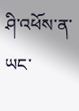ཤི་འཕོས་ན་ཡང་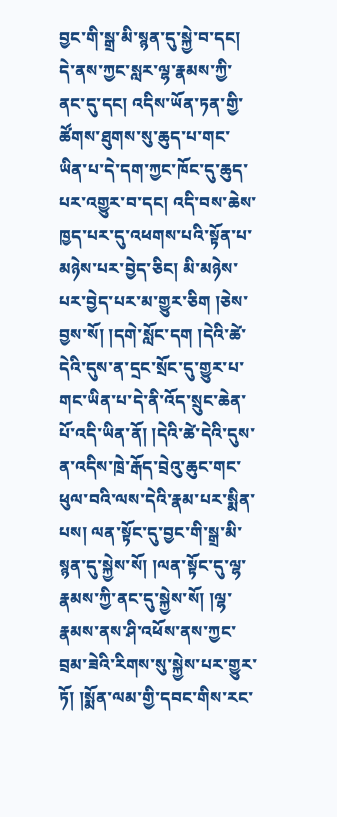བྱང་གི་སྒྲ་མི་སྙན་དུ་སྐྱེ་བ་དང། དེ་ནས་ཀྱང་སླར་ལྷ་རྣམས་ཀྱི་ནང་དུ་དང། འདིས་ཡོན་ཏན་གྱི་ཚོགས་ཐུགས་སུ་ཆུད་པ་གང་ཡིན་པ་དེ་དག་ཀྱང་ཁོང་དུ་ཆུད་པར་འགྱུར་བ་དང། འདི་བས་ཆེས་ཁྱད་པར་དུ་འཕགས་པའི་སྟོན་པ་མཉེས་པར་བྱེད་ཅིང། མི་མཉེས་པར་བྱེད་པར་མ་གྱུར་ཅིག །ཅེས་བྱས་སོ། །དགེ་སློང་དག །དེའི་ཚེ་དེའི་དུས་ན་དྲང་སྲོང་དུ་གྱུར་པ་གང་ཡིན་པ་དེ་ནི་འོད་སྲུང་ཆེན་པོ་འདི་ཡིན་ནོ། །དེའི་ཚེ་དེའི་དུས་ན་འདིས་ཁྲེ་རྒོད་བྲེའུ་ཆུང་གང་ཕུལ་བའི་ལས་དེའི་རྣམ་པར་སྨིན་པས། ལན་སྟོང་དུ་བྱང་གི་སྒྲ་མི་སྙན་དུ་སྐྱེས་སོ། །ལན་སྟོང་དུ་ལྷ་རྣམས་ཀྱི་ནང་དུ་སྐྱེས་སོ། །ལྷ་རྣམས་ནས་ཤི་འཕོས་ནས་ཀྱང་བྲམ་ཟེའི་རིགས་སུ་སྐྱེས་པར་གྱུར་ཏོ། །སྨོན་ལམ་གྱི་དབང་གིས་རང་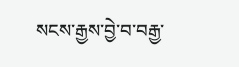སངས་རྒྱས་བྱེ་བ་བརྒྱ་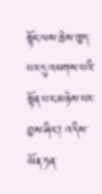སྟོང་ལས་ཆེས་ཁྱད་པར་དུ་འཕགས་པའི་སྟོན་པ་ང་མཉེས་པར་བྱས་ཤིང། འདིས་ཡོན་ཏན་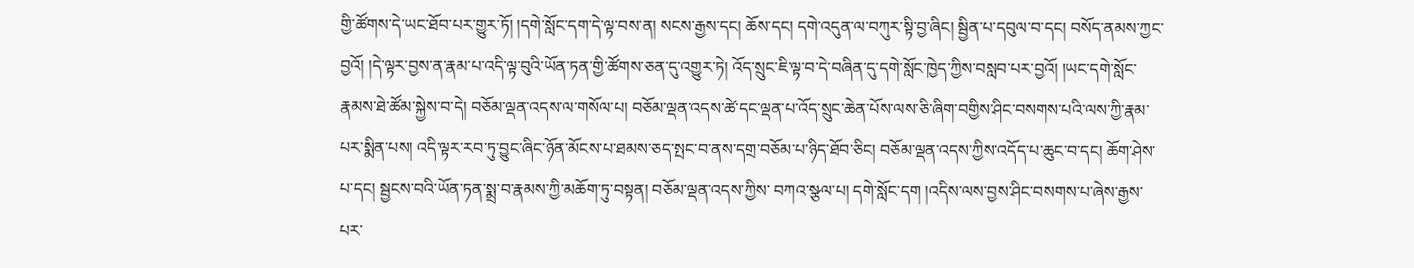གྱི་ཚོགས་དེ་ཡང་ཐོབ་པར་གྱུར་ཏོ། །དགེ་སློང་དག་དེ་ལྟ་བས་ན། སངས་རྒྱས་དང། ཆོས་དང། དགེ་འདུན་ལ་བཀུར་སྟི་བྱ་ཞིང། སྦྱིན་པ་དབུལ་བ་དང། བསོད་ནམས་ཀྱང་བྱའོ། །དེ་ལྟར་བྱས་ན་རྣམ་པ་འདི་ལྟ་བུའི་ཡོན་ཏན་གྱི་ཚོགས་ཅན་དུ་འགྱུར་ཏེ། འོད་སྲུང་ཇི་ལྟ་བ་དེ་བཞིན་དུ་དགེ་སློང་ཁྱེད་ཀྱིས་བསླབ་པར་བྱའོ། །ཡང་དགེ་སློང་རྣམས་ཐེ་ཚོམ་སྐྱེས་བ་དེ། བཅོམ་ལྡན་འདས་ལ་གསོལ་པ། བཅོམ་ལྡན་འདས་ཚེ་དང་ལྡན་པ་འོད་སྲུང་ཆེན་པོས་ལས་ཅི་ཞིག་བགྱིས་ཤིང་བསགས་པའི་ལས་ཀྱི་རྣམ་པར་སྨིན་པས། འདི་ལྟར་རབ་ཏུ་བྱུང་ཞིང་ཉོན་མོངས་པ་ཐམས་ཅད་སྤང་བ་ནས་དགྲ་བཅོམ་པ་ཉིད་ཐོབ་ཅིང། བཅོམ་ལྡན་འདས་ཀྱིས་འདོད་པ་ཆུང་བ་དང། ཆོག་ཤེས་པ་དང། སྦྱངས་བའི་ཡོན་ཏན་སྨྲ་བ་རྣམས་ཀྱི་མཆོག་ཏུ་བསྟན། བཅོམ་ལྡན་འདས་ཀྱིས་ བཀའ་སྩལ་པ། དགེ་སློང་དག །འདིས་ལས་བྱས་ཤིང་བསགས་པ་ཞེས་རྒྱས་པར་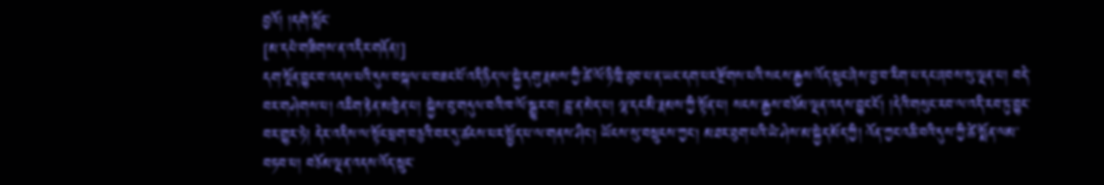བྱའོ། །དགེ་སློང་
[མ་དཔེ་གཟིགས་ན་འདིར་གནོན།]
དག་སྔོན་བྱུང་བ་འདས་པའི་དུས་བསྐལ་པ་བཟང་པོ་འདི་ཉིད་ལ་སྐྱེ་དགུ་རྣམས་ཀྱི་ཚེ་ལོ་ཉི་ཁྲི་ཐུབ་པ་ན་ཡང་དག་པར་རྫོགས་པའི་སངས་རྒྱས་འོད་སྲུང་ཞེས་བྱ་བ་རིག་པ་དང་ཞབས་སུ་ལྡན་པ། བདེ་བར་གཤེགས་པ། འཇིག་རྟེན་མཁྱེན་པ། སྐྱེས་བུ་གདུལ་བའི་ཁ་ལོ་སྒྱུར་བ། བླ་ན་མེད་པ། ལྷ་དང་མི་རྣམས་ཀྱི་སྟོན་པ། སངས་རྒྱས་བཅོམ་ལྡན་འདས་བྱུང་ངོ། །དེའི་གསུང་རབ་ལ་འདི་རབ་ཏུ་བྱུང་བར་གྱུར་ཏེ། དེར་འདིས་ལ་སྟོང་ཕྲག་བཅུའི་བར་དུ་ཚངས་པར་སྤྱོད་པ་ལ་གནས་ཤིང། ཡོངས་སུ་བསྲུངས་ཀྱང། མཐར་ཐུག་པའི་ཡེ་ཤེས་མ་སྐྱེད་མོད་ཀྱི། འོན་ཀྱང་འཆི་བའི་དུས་ཀྱི་ཚེ་སྨོན་ལམ་བཏབ་པ། བཅོམ་ལྡན་འདས་འོད་སྲུང་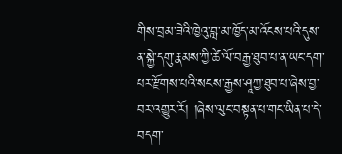གིས་བྲམ་ཟེའི་ཁྱེའུ་བླ་མ་ཁྱོད་མ་འོངས་པའི་དུས་ན་སྐྱེ་དགུ་རྣམས་ཀྱི་ཚེ་ལོ་བརྒྱ་ཐུབ་པ་ན་ཡང་དག་པར་རྫོགས་པའི་སངས་རྒྱས་ཤཱཀྱ་ཐུབ་པ་ཞེས་བྱ་བར་འགྱུར་རོ། །ཞེས་ལུང་བསྟན་པ་གང་ཡིན་པ་དེ་བདག་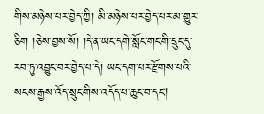གིས་མཉེས་པར་བྱེད་ཀྱི། མི་མཉེས་པར་བྱེད་པར་མ་གྱུར་ཅིག །ཅེས་བྱས་སོ། །དེ་ན་ཡང་དགེ་སློང་གང་གི་དྲུང་དུ་རབ་ཏུ་འབྱུང་བར་བྱེད་པ་དེ། ཡང་དག་པར་རྫོགས་པའི་སངས་རྒྱས་འོད་སྲུང་གིས་འདོད་པ་ཆུང་བ་དང།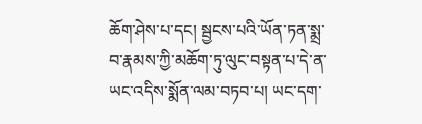ཆོག་ཤེས་པ་དང། སྦྱངས་པའི་ཡོན་ཏན་སྨྲ་བ་རྣམས་ཀྱི་མཆོག་ཏུ་ལུང་བསྟན་པ་དེ་ན་ཡང་འདིས་སྨོན་ལམ་བཏབ་པ། ཡང་དག་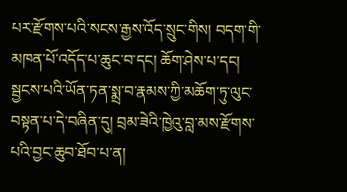པར་རྫོགས་པའི་སངས་རྒྱས་འོད་སྲུང་གིས། བདག་གི་མཁན་པོ་འདོད་པ་ཆུང་བ་དང། ཆོག་ཤེས་པ་དང། སྦྱངས་པའི་ཡོན་ཏན་སྨྲ་བ་རྣམས་ཀྱི་མཆོག་ཏུ་ལུང་བསྟན་པ་དེ་བཞིན་དུ། བྲམ་ཟེའི་ཁྱེའུ་བླ་མས་རྫོགས་པའི་བྱང་ཆུབ་ཐོབ་པ་ན།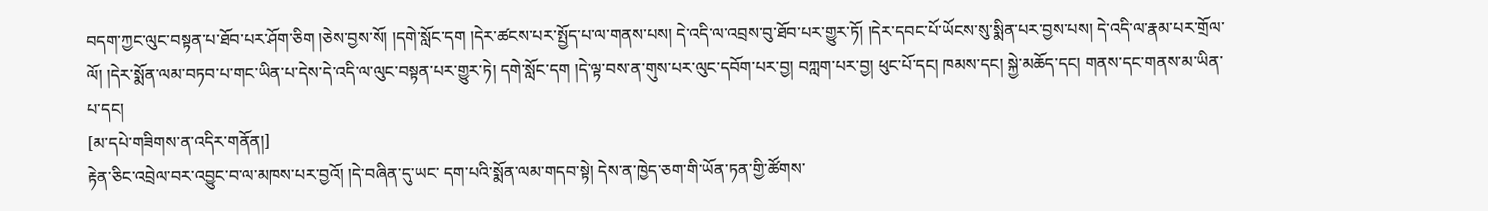བདག་ཀྱང་ལུང་བསྟན་པ་ཐོབ་པར་ཤོག་ཅིག །ཅེས་བྱས་སོ། །དགེ་སློང་དག །དེར་ཚངས་པར་སྤྱོད་པ་ལ་གནས་པས། དེ་འདི་ལ་འབྲས་བུ་ཐོབ་པར་གྱུར་ཏོ། །དེར་དབང་པོ་ཡོངས་སུ་སྨིན་པར་བྱས་པས། དེ་འདི་ལ་རྣམ་པར་གྲོལ་ལོ། །དེར་སྨོན་ལམ་བཏབ་པ་གང་ཡིན་པ་དེས་དེ་འདི་ལ་ལུང་བསྟན་པར་གྱུར་ཏེ། དགེ་སློང་དག །དེ་ལྟ་བས་ན་གུས་པར་ལུང་དབོག་པར་བྱ། བཀླག་པར་བྱ། ཕུང་པོ་དང། ཁམས་དང། སྐྱེ་མཆོད་དང། གནས་དང་གནས་མ་ཡིན་པ་དང།
[མ་དཔེ་གཟིགས་ན་འདིར་གནོན།]
རྟེན་ཅིང་འབྲེལ་བར་འབྱུང་བ་ལ་མཁས་པར་བྱའོ། །དེ་བཞིན་དུ་ཡང་ དག་པའི་སྨོན་ལམ་གདབ་སྟེ། དེས་ན་ཁྱེད་ཅག་གི་ཡོན་ཏན་གྱི་ཚོགས་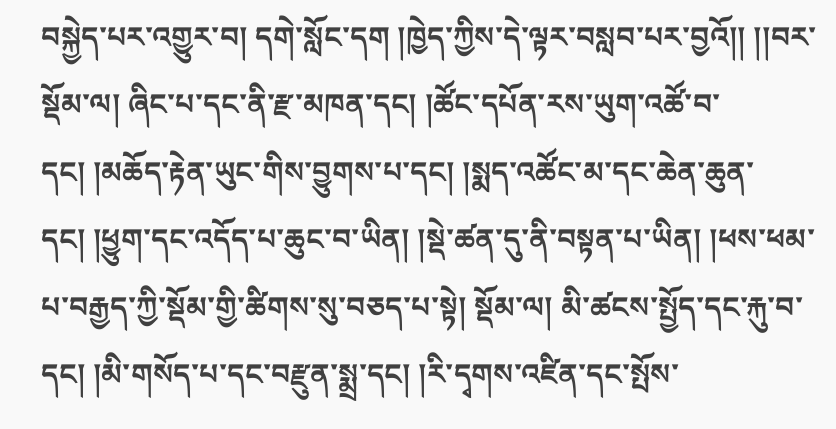བསྐྱེད་པར་འགྱུར་བ། དགེ་སློང་དག །ཁྱེད་ཀྱིས་དེ་ལྟར་བསླབ་པར་བྱའོ།། །།བར་སྡོམ་ལ། ཞིང་པ་དང་ནི་རྫ་མཁན་དང། །ཚོང་དཔོན་རས་ཡུག་འཚོ་བ་དང། །མཆོད་རྟེན་ཡུང་གིས་བྱུགས་པ་དང། །སྨད་འཚོང་མ་དང་ཆེན་ཆུན་དང། །ཕྱུག་དང་འདོད་པ་ཆུང་བ་ཡིན། །སྡེ་ཚན་དུ་ནི་བསྟན་པ་ཡིན། །ཕས་ཕམ་པ་བརྒྱད་ཀྱི་སྡོམ་གྱི་ཚིགས་སུ་བཅད་པ་སྟེ། སྡོམ་ལ། མི་ཚངས་སྤྱོད་དང་རྐུ་བ་དང། །མི་གསོད་པ་དང་བརྫུན་སྨྲ་དང། །རི་དྭགས་འཛིན་དང་སྤོས་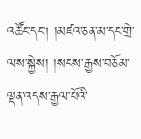འཚོང་དང། །མཛའ་ཅན་མ་དང་གྲེ་ལས་སྐྱེས། །སངས་རྒྱས་བཅོམ་ལྡན་འདས་རྒྱལ་པོའི་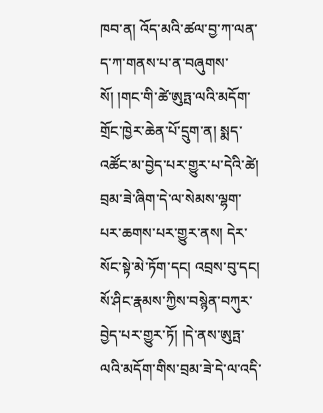ཁབ་ན། འོད་མའི་ཚལ་བྱ་ཀ་ལན་ད་ཀ་གནས་པ་ན་བཞུགས་སོ། །གང་གི་ཚེ་ཨུཏྤ་ལའི་མདོག་གྲོང་ཁྱེར་ཆེན་པོ་དྲུག་ན། སྨད་འཚོང་མ་བྱེད་པར་གྱུར་པ་དེའི་ཚེ། བྲམ་ཟེ་ཞིག་དེ་ལ་སེམས་ལྷག་པར་ཆགས་པར་གྱུར་ནས། དེར་སོང་སྟེ་མེ་ཏོག་དང། འབྲས་བུ་དང། སོ་ཤིང་རྣམས་ཀྱིས་བསྙེན་བཀུར་བྱེད་པར་གྱུར་ཏོ། །དེ་ནས་ཨུཏྤ་ལའི་མདོག་གིས་བྲམ་ཟེ་དེ་ལ་འདི་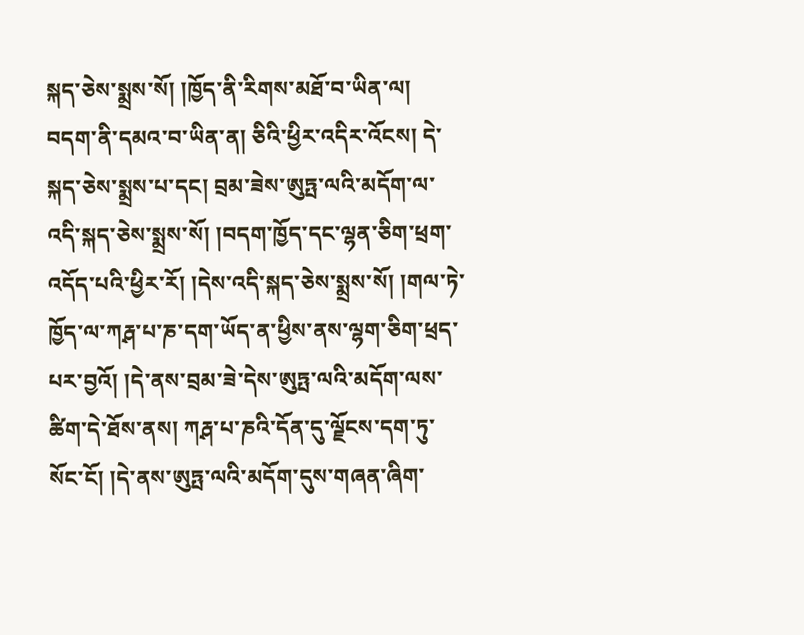སྐད་ཅེས་སྨྲས་སོ། །ཁྱོད་ནི་རིགས་མཐོ་བ་ཡིན་ལ། བདག་ནི་དམའ་བ་ཡིན་ན། ཅིའི་ཕྱིར་འདིར་འོངས། དེ་སྐད་ཅེས་སྨྲས་པ་དང། བྲམ་ཟེས་ཨུཏྤ་ལའི་མདོག་ལ་འདི་སྐད་ཅེས་སྨྲས་སོ། །བདག་ཁྱོད་དང་ལྷན་ཅིག་ཕྲག་འདོད་པའི་ཕྱིར་རོ། །དེས་འདི་སྐད་ཅེས་སྨྲས་སོ། །གལ་ཏེ་ཁྱོད་ལ་ཀརྴ་པ་ཎ་དག་ཡོད་ན་ཕྱིས་ནས་ལྷག་ཅིག་ཕྲད་པར་བྱའོ། །དེ་ནས་བྲམ་ཟེ་དེས་ཨུཏྤ་ལའི་མདོག་ལས་ཚིག་དེ་ཐོས་ནས། ཀརྴ་པ་ཎའི་དོན་དུ་ལྗོངས་དག་ཏུ་སོང་ངོ། །དེ་ནས་ཨུཏྤ་ལའི་མདོག་དུས་གཞན་ཞིག་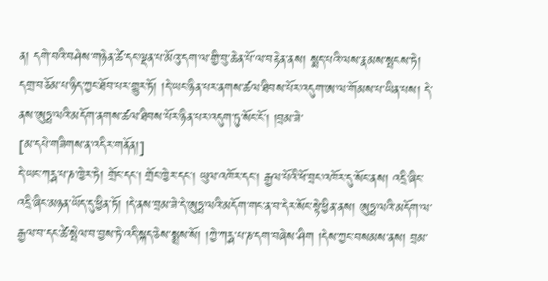ན། དགེ་བའི་བཤེས་གཉེན་ཚེ་དང་ལྡན་པ་མོའུ་དག་ལ་གྱི་བུ་ཆེན་པོ་ལ་བརྟེན་ནས། སྨད་པའི་ལས་རྣམས་སྤངས་ཏེ། དགྲ་བཅོམ་པ་ཉིད་ཀྱང་ཐོབ་པར་གྱུར་ཏོ། །དེ་ཡང་ཉིན་པར་ནགས་ཚལ་ཐིབས་པོར་འདུག་ཨ་ལ་གོམས་པ་ཡིན་པས། དེ་ནས་ཨུཏྤ་ལའི་མདོག་ནགས་ཚལ་ཐིབས་པོར་ཉིན་པར་འདུག་ཏུ་སོང་ངོ། །བྲམ་ཟེ་
[མ་དཔེ་གཟིགས་ན་འདིར་གནོན།]
དེ་ཡང་ཀརྴ་པ་ཎ་ཁྱེར་ཏེ། གྲོང་དང། གྲོང་ཁྱེར་དང། ཡུལ་འཁོར་དང། རྒྱལ་པོའི་ཕོ་བྲང་འཁོར་དུ་སོང་ནས། འདྲི་ཞིང་འདྲི་ཞིང་མཉན་ཡོད་དུ་ཕྱིན་ཏོ། །དེ་ནས་བྲམ་ཟེ་དེ་ཨུཏྤ་ལའི་མདོག་གང་ན་བ་དེར་སོང་སྟེ་ཕྱིན་ནས། ཨུཏྤ་ལའི་མདོག་ལ་རྒྱལ་བ་དང་ཚེ་སྤེལ་བ་བྱས་ཏེ་འདི་སྐད་ཅེས་སྨྲས་སོ། །ཀྱེ་ཀརྴ་པ་ཎ་དག་བཞེས་ཤིག །དེས་ཀྱང་བསམས་ནས། བྲམ་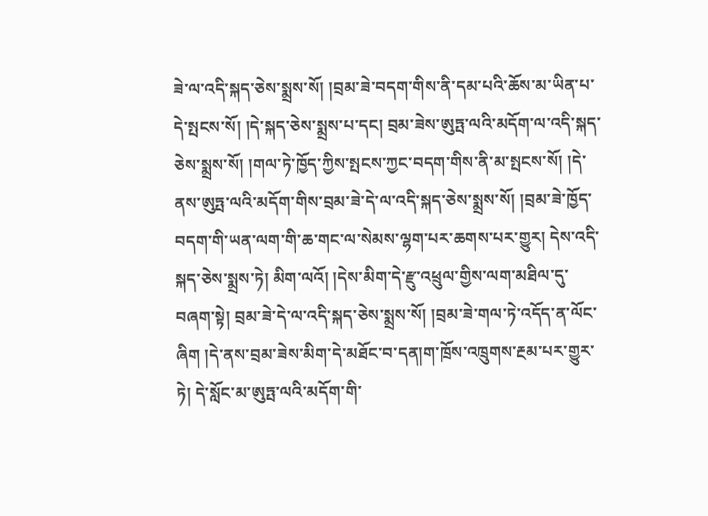ཟེ་ལ་འདི་སྐད་ཅེས་སྨྲས་སོ། །བྲམ་ཟེ་བདག་གིས་ནི་དམ་པའི་ཆོས་མ་ཡིན་པ་དེ་སྤངས་སོ། །དེ་སྐད་ཅེས་སྨྲས་པ་དང། བྲམ་ཟེས་ཨུཏྤ་ལའི་མདོག་ལ་འདི་སྐད་ཅེས་སྨྲས་སོ། །གལ་ཏེ་ཁྱོད་ཀྱིས་སྤངས་ཀྱང་བདག་གིས་ནི་མ་སྤངས་སོ། །དེ་ནས་ཨུཏྤ་ལའི་མདོག་གིས་བྲམ་ཟེ་དེ་ལ་འདི་སྐད་ཅེས་སྨྲས་སོ། །བྲམ་ཟེ་ཁྱོད་བདག་གི་ཡན་ལག་གི་ཆ་གང་ལ་སེམས་ལྷག་པར་ཆགས་པར་གྱུར། དེས་འདི་སྐད་ཅེས་སྨྲས་ཏེ། མིག་ལའོ། །དེས་མིག་དེ་རྫུ་འཕྲུལ་གྱིས་ལག་མཐིལ་དུ་བཞག་སྟེ། བྲམ་ཟེ་དེ་ལ་འདི་སྐད་ཅེས་སྨྲས་སོ། །བྲམ་ཟེ་གལ་ཏེ་འདོད་ན་ལོང་ཞིག །དེ་ནས་བྲམ་ཟེས་མིག་དེ་མཐོང་བ་དན།ག་ཁྲོས་འཁྲུགས་རྔམ་པར་གྱུར་ཏེ། དེ་སློང་མ་ཨུཏྤ་ལའི་མདོག་གི་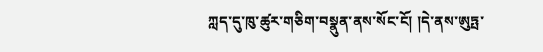ཀླད་དུ་ཁུ་ཚུར་གཅིག་བསྣུན་ནས་སོང་ངོ། །དེ་ནས་ཨུཏྤ་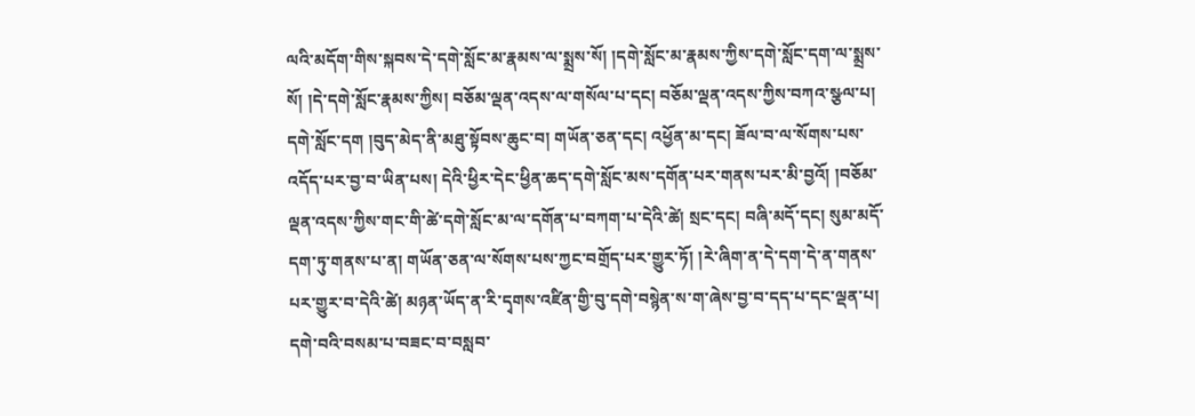ལའི་མདོག་གིས་སྐབས་དེ་དགེ་སློང་མ་རྣམས་ལ་སྨྲས་སོ། །དགེ་སློང་མ་རྣམས་ཀྱིས་དགེ་སློང་དག་ལ་སྨྲས་སོ། །དེ་དགེ་སློང་རྣམས་ཀྱིས། བཅོམ་ལྡན་འདས་ལ་གསོལ་པ་དང། བཅོམ་ལྡན་འདས་ཀྱིས་བཀའ་སྩལ་པ། དགེ་སློང་དག །བུད་མེད་ནི་མཐུ་སྟོབས་ཆུང་བ། གཡོན་ཅན་དང། འཕྱོན་མ་དང། ཟོལ་བ་ལ་སོགས་པས་འདོད་པར་བྱ་བ་ཡིན་པས། དེའི་ཕྱིར་དེང་ཕྱིན་ཆད་དགེ་སློང་མས་དགོན་པར་གནས་པར་མི་བྱའོ། །བཅོམ་ལྡན་འདས་ཀྱིས་གང་གི་ཚེ་དགེ་སློང་མ་ལ་དགོན་པ་བཀག་པ་དེའི་ཚེ། སྲང་དང། བཞི་མདོ་དང། སུམ་མདོ་དག་ཏུ་གནས་པ་ན། གཡོན་ཅན་ལ་སོགས་པས་ཀྱང་བགྲོད་པར་གྱུར་ཏོ། །རེ་ཞིག་ན་དེ་དག་དེ་ན་གནས་པར་གྱུར་བ་དེའི་ཚེ། མཉན་ཡོད་ན་རི་དྭགས་འཛིན་གྱི་བུ་དགེ་བསྙེན་ས་ག་ཞེས་བྱ་བ་དད་པ་དང་ལྡན་པ། དགེ་བའི་བསམ་པ་བཟང་བ་བསླབ་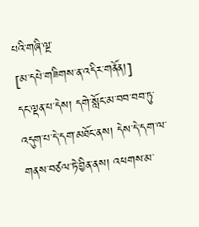པའི་གཞི་ལྔ་
[མ་དཔེ་གཟིགས་ན་འདིར་གནོན།]
དང་ལྡན་པ་དེས། དགེ་སློང་མ་བབ་བབ་ཏུ་འདུག་པ་དེ་དག་མཐོང་ནས། དེས་དེ་དག་ལ་གནས་བཙལ་ཏེ་བྱིན་ནས། འཕགས་མ་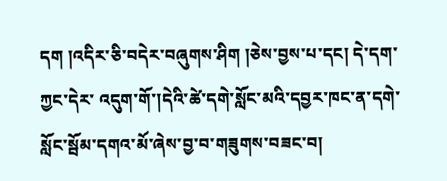དག །འདིར་ཅི་བདེར་བཞུགས་ཤིག །ཅེས་བྱས་པ་དང། དེ་དག་ཀྱང་དེར་ འདུག་གོ་།དེའི་ཚེ་དགེ་སློང་མའི་དབྱར་ཁང་ན་དགེ་སློང་སྦོམ་དགའ་མོ་ཞེས་བྱ་བ་གཟུགས་བཟང་བ།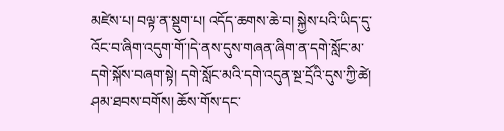མཛེས་པ། བལྟ་ན་སྡུག་པ། འདོད་ཆགས་ཆེ་བ། སྐྱེས་པའི་ཡིད་དུ་འོང་བ་ཞིག་འདུག་གོ་།དེ་ནས་དུས་གཞན་ཞིག་ན་དགེ་སློང་མ་དགེ་སྐོས་བཞག་སྟེ། དགེ་སློང་མའི་དགེ་འདུན་སྔ་དྲོའི་དུས་ཀྱི་ཚེ། ཤམ་ཐབས་བགོས། ཆོས་གོས་དང་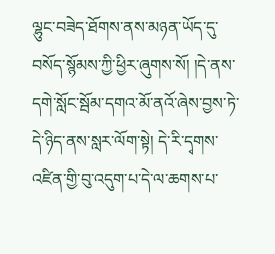ལྷུང་བཟེད་ཐོགས་ནས་མཉན་ཡོད་དུ་བསོད་སྙོམས་ཀྱི་ཕྱིར་ཞུགས་སོ། །དེ་ནས་དགེ་སློང་སྦོམ་དགའ་མོ་ནའོ་ཞེས་བྱས་ཏེ་དེ་ཉིད་ནས་སླར་ལོག་སྟེ། དེ་རི་དྭགས་འཛིན་གྱི་བུ་འདུག་པ་དེ་ལ་ཆགས་པ་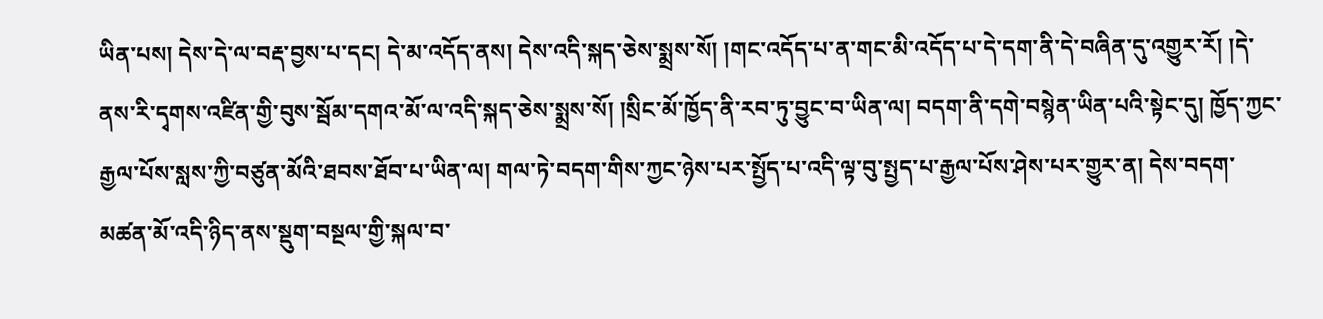ཡིན་པས། དེས་དེ་ལ་བརྡ་བྱས་པ་དང། དེ་མ་འདོད་ནས། དེས་འདི་སྐད་ཅེས་སྨྲས་སོ། །གང་འདོད་པ་ན་གང་མི་འདོད་པ་དེ་དག་ནི་དེ་བཞིན་དུ་འགྱུར་རོ། །དེ་ནས་རི་དྭགས་འཛིན་གྱི་བུས་སྦོམ་དགའ་མོ་ལ་འདི་སྐད་ཅེས་སྨྲས་སོ། །སྲིང་མོ་ཁྱོད་ནི་རབ་ཏུ་བྱུང་བ་ཡིན་ལ། བདག་ནི་དགེ་བསྙེན་ཡིན་པའི་སྟེང་དུ། ཁྱོད་ཀྱང་རྒྱལ་པོས་སླས་ཀྱི་བཙུན་མོའི་ཐབས་ཐོབ་པ་ཡིན་ལ། གལ་ཏེ་བདག་གིས་ཀྱང་ཉེས་པར་སྤྱོད་པ་འདི་ལྟ་བུ་སྤྱད་པ་རྒྱལ་པོས་ཤེས་པར་གྱུར་ན། དེས་བདག་མཚན་མོ་འདི་ཉིད་ནས་སྡུག་བསྔལ་གྱི་སྐལ་བ་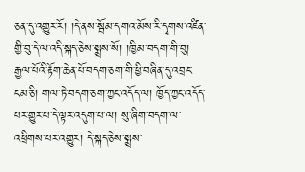ཅན་དུ་འགྱུར་རོ། །དེ་ནས་སྦོམ་དགའ་མོས་རི་དྭགས་འཛིན་གྱི་བུ་དེ་ལ་འདི་སྐད་ཅེས་སྨྲས་སོ། །ཁྱིམ་བདག་གི་བུ། རྒྱལ་པོའི་རྟོག་ཆེན་པོ་བདག་ཅག་གི་ཕྱི་བཞིན་དུ་འབྲང་ངམ་ཅི། གལ་ཏེ་བདག་ཅག་ཀྱང་འདོད་ལ། ཁྱོད་ཀྱང་འདོད་པར་གྱུར་པ་དེ་ལྟར་འདུག་པ་ལ། སུ་ཞིག་བདག་ལ་འཕྲིགས་པར་འགྱུར། དེ་སྐད་ཅེས་སྨྲས་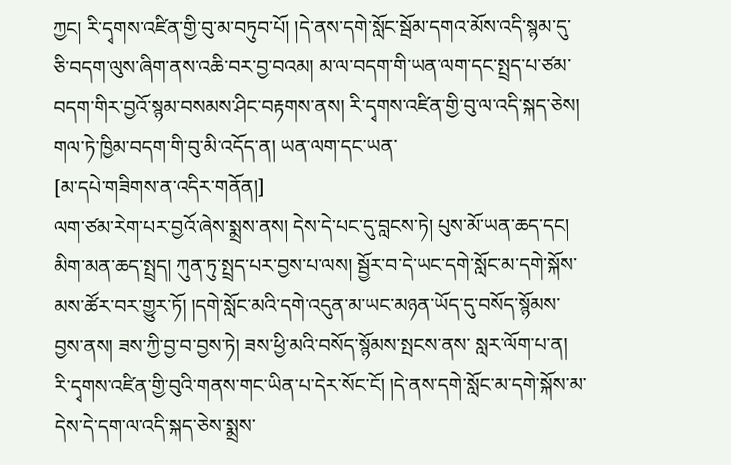ཀྱང། རི་དྭགས་འཛིན་གྱི་བུ་མ་བཏུབ་པོ། །དེ་ནས་དགེ་སློང་སྦོམ་དགའ་མོས་འདི་སྙམ་དུ་ཅི་བདག་ལུས་ཞིག་ནས་འཆི་བར་བྱ་བའམ། མ་ལ་བདག་གི་ཡན་ལག་དང་སྤྲད་པ་ཙམ་བདག་གིར་བྱའོ་སྙམ་བསམས་ཤིང་བརྟགས་ནས། རི་དྭགས་འཛིན་གྱི་བུ་ལ་འདི་སྐད་ཅེས། གལ་ཏེ་ཁྱིམ་བདག་གི་བུ་མི་འདོད་ན། ཡན་ལག་དང་ཡན་
[མ་དཔེ་གཟིགས་ན་འདིར་གནོན།]
ལག་ཙམ་རེག་པར་བྱའོ་ཞེས་སྨྲས་ནས། དེས་དེ་པང་དུ་བླངས་ཏེ། པུས་མོ་ཡན་ཆད་དང། མིག་མན་ཆད་སྤྲད། ཀུན་ཏུ་སྤྲད་པར་བྱས་པ་ལས། སྦྱོར་བ་དེ་ཡང་དགེ་སློང་མ་དགེ་སྐོས་མས་ཚོར་བར་གྱུར་ཏོ། །དགེ་སློང་མའི་དགེ་འདུན་མ་ཡང་མཉན་ཡོད་དུ་བསོད་སྙོམས་བྱས་ནས། ཟས་ཀྱི་བྱ་བ་བྱས་ཏེ། ཟས་ཕྱི་མའི་བསོད་སྙོམས་སྤངས་ནས་ སླར་ལོག་པ་ན། རི་དྭགས་འཛིན་གྱི་བུའི་གནས་གང་ཡིན་པ་དེར་སོང་ངོ། །དེ་ནས་དགེ་སློང་མ་དགེ་སྐོས་མ་དེས་དེ་དག་ལ་འདི་སྐད་ཅེས་སྨྲས་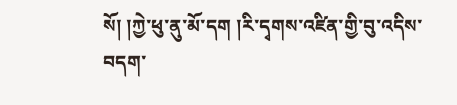སོ། །ཀྱེ་ཕུ་ནུ་མོ་དག །རི་དྭགས་འཛིན་གྱི་བུ་འདིས་བདག་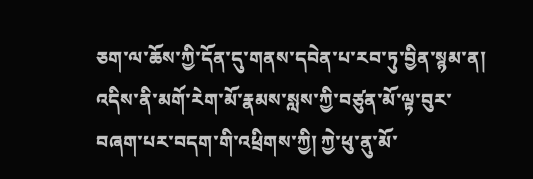ཅག་ལ་ཆོས་ཀྱི་དོན་དུ་གནས་དབེན་པ་རབ་ཏུ་བྱིན་སྙམ་ན། འདིས་ནི་མགོ་རེག་མོ་རྣམས་སླས་ཀྱི་བཙུན་མོ་ལྟ་བུར་བཞག་པར་བདག་གི་འཕྲིགས་ཀྱི། ཀྱེ་ཕུ་ནུ་མོ་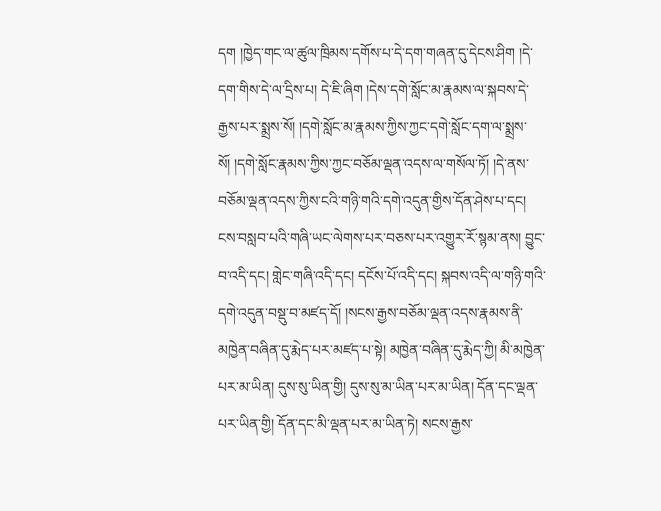དག །ཁྱེད་གང་ལ་ཚུལ་ཁྲིམས་དགོས་པ་དེ་དག་གཞན་དུ་དེངས་ཤིག །དེ་དག་གིས་དེ་ལ་དྲིས་པ། དེ་ཇི་ཞིག །དེས་དགེ་སློང་མ་རྣམས་ལ་སྐབས་དེ་རྒྱས་པར་སྨྲས་སོ། །དགེ་སློང་མ་རྣམས་ཀྱིས་ཀྱང་དགེ་སློང་དག་ལ་སྨྲས་སོ། །དགེ་སློང་རྣམས་ཀྱིས་ཀྱང་བཅོམ་ལྡན་འདས་ལ་གསོལ་ཏོ། །དེ་ནས་བཅོམ་ལྡན་འདས་ཀྱིས་ངའི་གཉི་གའི་དགེ་འདུན་གྱིས་དོན་ཤེས་པ་དང། ངས་བསླབ་པའི་གཞི་ཡང་ལེགས་པར་བཅས་པར་འགྱུར་རོ་སྙམ་ནས། བྱུང་བ་འདི་དང། གླེང་གཞི་འདི་དང། དངོས་པོ་འདི་དང། སྐབས་འདི་ལ་གཉི་གའི་དགེ་འདུན་བསྡུ་བ་མཛད་དོ། །སངས་རྒྱས་བཅོམ་ལྡན་འདས་རྣམས་ནི་མཁྱེན་བཞིན་དུ་རྨེད་པར་མཛད་པ་སྟེ། མཁྱེན་བཞིན་དུ་རྨེད་ཀྱི། མི་མཁྱེན་པར་མ་ཡིན། དུས་སུ་ཡིན་གྱི། དུས་སུ་མ་ཡིན་པར་མ་ཡིན། དོན་དང་ལྡན་པར་ཡིན་གྱི། དོན་དང་མི་ལྡན་པར་མ་ཡིན་ཏེ། སངས་རྒྱས་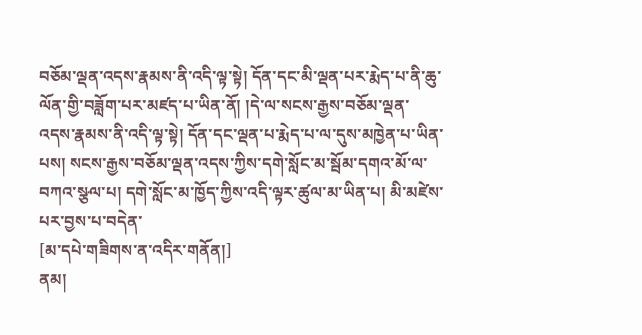བཅོམ་ལྡན་འདས་རྣམས་ནི་འདི་ལྟ་སྟེ། དོན་དང་མི་ལྡན་པར་རྨེད་པ་ནི་ཆུ་ལོན་གྱི་བཟློག་པར་མཛད་པ་ཡིན་ནོ། །དེ་ལ་སངས་རྒྱས་བཅོམ་ལྡན་འདས་རྣམས་ནི་འདི་ལྟ་སྟེ། དོན་དང་ལྡན་པ་རྨེད་པ་ལ་དུས་མཁྱེན་པ་ཡིན་པས། སངས་རྒྱས་བཅོམ་ལྡན་འདས་ཀྱིས་དགེ་སློང་མ་སྦོམ་དགའ་མོ་ལ་བཀའ་སྩལ་པ། དགེ་སློང་མ་ཁྱོད་ཀྱིས་འདི་ལྟར་ཚུལ་མ་ཡིན་པ། མི་མཛེས་པར་བྱས་པ་བདེན་
[མ་དཔེ་གཟིགས་ན་འདིར་གནོན།]
ནམ།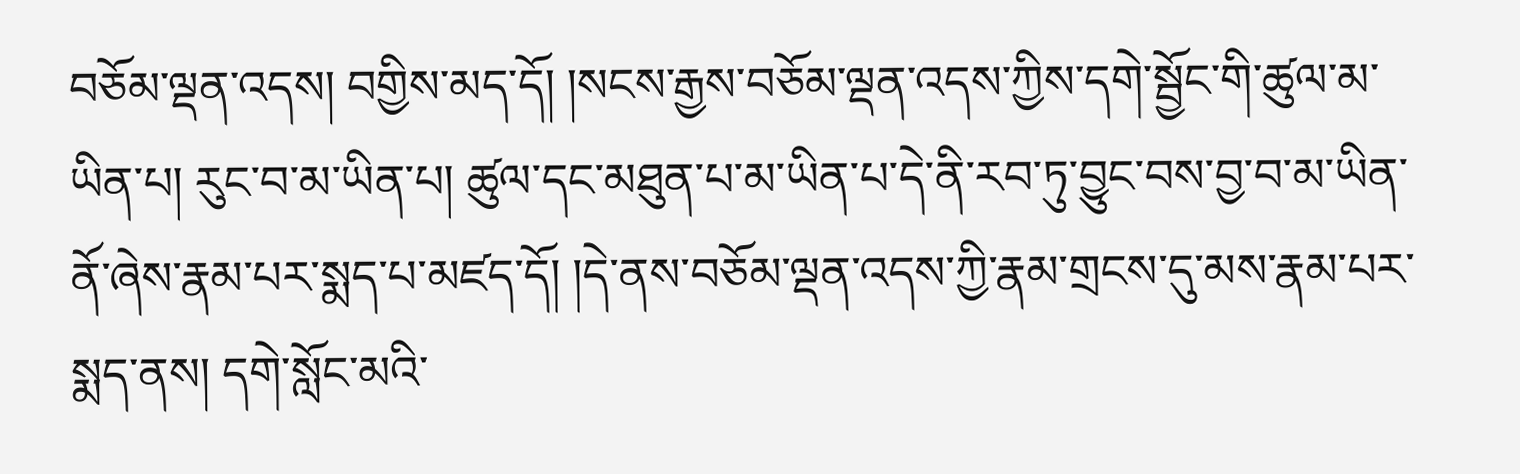བཅོམ་ལྡན་འདས། བགྱིས་མད་དོ། །སངས་རྒྱས་བཅོམ་ལྡན་འདས་ཀྱིས་དགེ་སྦྱོང་གི་ཚུལ་མ་ཡིན་པ། རུང་བ་མ་ཡིན་པ། ཚུལ་དང་མཐུན་པ་མ་ཡིན་པ་དེ་ནི་རབ་ཏུ་བྱུང་བས་བྱ་བ་མ་ཡིན་ནོ་ཞེས་རྣམ་པར་སྨད་པ་མཛད་དོ། །དེ་ནས་བཅོམ་ལྡན་འདས་ཀྱི་རྣམ་གྲངས་དུ་མས་རྣམ་པར་སྨད་ནས། དགེ་སློང་མའི་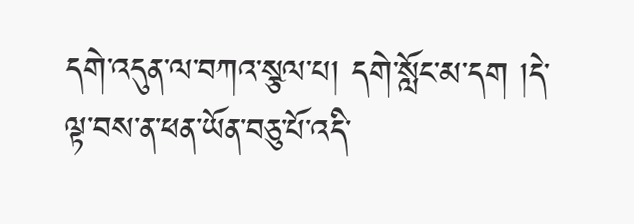དགེ་འདུན་ལ་བཀའ་སྩལ་པ། དགེ་སློང་མ་དག །དེ་ལྟ་བས་ན་ཕན་ཡོན་བཅུ་པོ་འདི་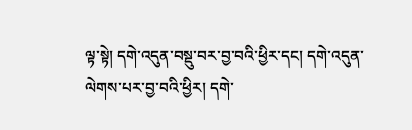ལྟ་སྟེ། དགེ་འདུན་བསྡུ་བར་བྱ་བའི་ཕྱིར་དང། དགེ་འདུན་ལེགས་པར་བྱ་བའི་ཕྱིར། དགེ་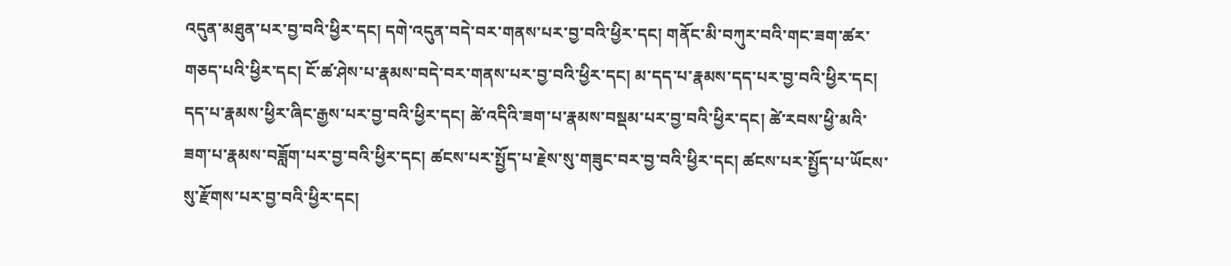འདུན་མཐུན་པར་བྱ་བའི་ཕྱིར་དང། དགེ་འདུན་བདེ་བར་གནས་པར་བྱ་བའི་ཕྱིར་དང། གནོང་མི་བཀུར་བའི་གང་ཟག་ཚར་གཅད་པའི་ཕྱིར་དང། ངོ་ཚ་ཤེས་པ་རྣམས་བདེ་བར་གནས་པར་བྱ་བའི་ཕྱིར་དང། མ་དད་པ་རྣམས་དད་པར་བྱ་བའི་ཕྱིར་དང། དད་པ་རྣམས་ཕྱིར་ཞིང་རྒྱས་པར་བྱ་བའི་ཕྱིར་དང། ཚེ་འདིའི་ཟག་པ་རྣམས་བསྡམ་པར་བྱ་བའི་ཕྱིར་དང། ཚེ་རབས་ཕྱི་མའི་ཟག་པ་རྣམས་བཟློག་པར་བྱ་བའི་ཕྱིར་དང། ཚངས་པར་སྤྱོད་པ་རྗེས་སུ་གཟུང་བར་བྱ་བའི་ཕྱིར་དང། ཚངས་པར་སྤྱོད་པ་ཡོངས་སུ་རྫོགས་པར་བྱ་བའི་ཕྱིར་དང།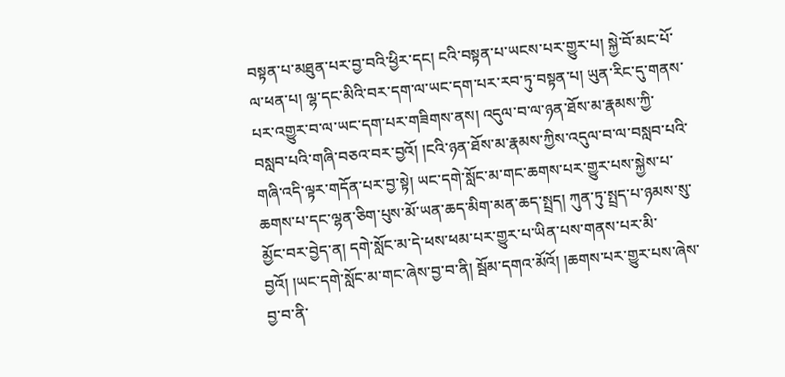བསྟན་པ་མཐུན་པར་བྱ་བའི་ཕྱིར་དང། ངའི་བསྟན་པ་ཡངས་པར་གྱུར་པ། སྐྱེ་བོ་མང་པོ་ལ་ཕན་པ། ལྷ་དང་མིའི་བར་དག་ལ་ཡང་དག་པར་རབ་ཏུ་བསྟན་པ། ཡུན་རིང་དུ་གནས་པར་འགྱུར་བ་ལ་ཡང་དག་པར་གཟིགས་ནས། འདུལ་བ་ལ་ཉན་ཐོས་མ་རྣམས་ཀྱི་བསླབ་པའི་གཞི་བཅའ་བར་བྱའོ། །ངའི་ཉན་ཐོས་མ་རྣམས་ཀྱིས་འདུལ་བ་ལ་བསླབ་པའི་གཞི་འདི་ལྟར་གདོན་པར་བྱ་སྟེ། ཡང་དགེ་སློང་མ་གང་ཆགས་པར་གྱུར་པས་སྐྱེས་པ་ཆགས་པ་དང་ལྷན་ཅིག་པུས་མོ་ཡན་ཆད་མིག་མན་ཆད་སྤྲད། ཀུན་ཏུ་སྤྲད་པ་ཉམས་སུ་མྱོང་བར་བྱེད་ན། དགེ་སློང་མ་དེ་ཕས་ཕམ་པར་གྱུར་པ་ཡིན་པས་གནས་པར་མི་བྱའོ། །ཡང་དགེ་སློང་མ་གང་ཞེས་བྱ་བ་ནི། སྦོམ་དགའ་མོའོ། །ཆགས་པར་གྱུར་པས་ཞེས་བྱ་བ་ནི་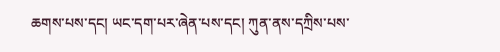ཆགས་པས་དང། ཡང་དག་པར་ཞེན་པས་དང། ཀུན་ནས་དཀྲིས་པས་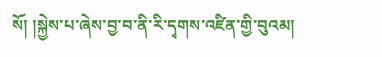སོ། །སྐྱེས་པ་ཞེས་བྱ་བ་ནི་རི་དྭགས་འཛིན་གྱི་བུའམ།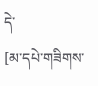དེ་
[མ་དཔེ་གཟིགས་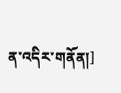ན་འདིར་གནོན།]